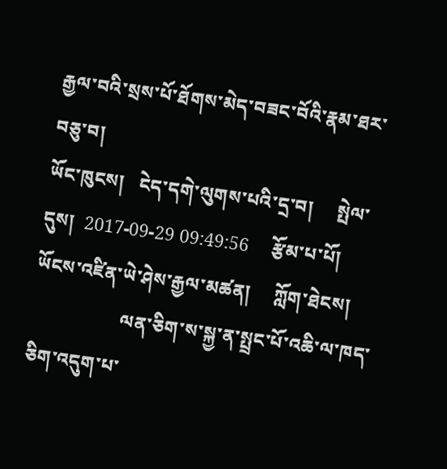རྒྱལ་བའི་སྲས་པོ་ཐོགས་མེད་བཟང་བོའི་རྣམ་ཐར་བཅུ་བ།
ཡོང་ཁུངས།   ངེད་དགེ་ལུགས་པའི་དྲ་བ།     སྤེལ་དུས།  2017-09-29 09:49:56     རྩོམ་པ་པོ།   ཡོངས་འཛིན་ཡེ་ཤེས་རྒྱལ་མཚན།     ཀློག་ཐེངས།
                   ལན་ཅིག་ས་སྐྱ་ན་སྤྲང་པོ་འཆི་ལ་ཁད་ཅིག་འདུག་པ་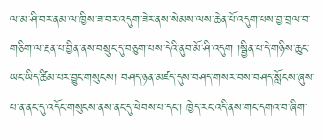ལ་མ་ཤི་བར་ནམ་ལ་ཁྱིས་ཟ་བར་འདུག་ཟེར་ནས་སེམས་ལས་ཆེན་པོ་འདུག་པས་བྱ་བྲལ་བ་གཅིག་ལ་རྔན་པ་བྱིན་ནས་བསྲུང་དུ་བཅུག་པས་དེའི་ནུབ་མོ་ཤི་འདུག །སྦྱིན་པ་དེ་གཉིས་ཆུང་ཡང་ཡིད་ཚིམ་པར་བྱུང་གསུངས། བཤད་ཉན་མཛད་དུས་བཤད་གསར་བས་བཤད་སློངས་ཞུས་པ་ན་ནང་དུ་འདོང་གསུངས་ནས་ནང་དུ་ཕེབས་པ་དང་། ཁྱེད་རང་འདི་ནས་གང་དགའ་བ་ཞིག་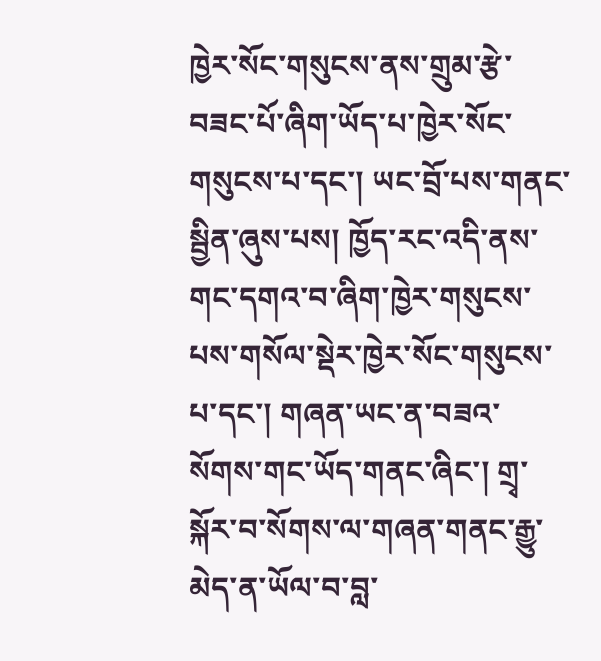ཁྱེར་སོང་གསུངས་ནས་གྲུམ་རྩེ་བཟང་པོ་ཞིག་ཡོད་པ་ཁྱེར་སོང་གསུངས་པ་དང་། ཡང་བྲོ་པས་གནང་སྦྱིན་ཞུས་པས། ཁྱོད་རང་འདི་ནས་གང་དགའ་བ་ཞིག་ཁྱེར་གསུངས་པས་གསོལ་སྡེར་ཁྱེར་སོང་གསུངས་པ་དང་། གཞན་ཡང་ན་བཟའ་སོགས་གང་ཡོད་གནང་ཞིང་། གྲྭ་སྐོར་བ་སོགས་ལ་གཞན་གནང་རྒྱུ་མེད་ན་ཡོལ་བ་བླ་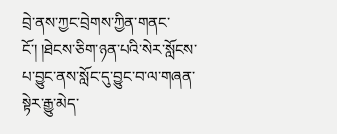བྲེ་ནས་ཀྱང་བྲེགས་ཀྱིན་གནང་ངོ་། །ཐེངས་ཅིག་ཉན་པའི་སེར་སློངས་པ་བྱུང་ནས་སློང་དུ་བྱུང་བ་ལ་གཞན་སྟེར་རྒྱུ་མེད་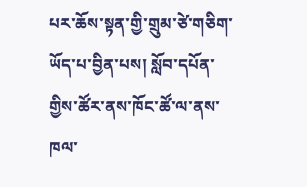པར་ཆོས་སྟན་གྱི་གྲུམ་ཙེ་གཅིག་ཡོད་པ་བྱིན་པས། སློབ་དཔོན་གྱིས་ཚོར་ནས་ཁོང་ཚོ་ལ་ནས་ཁལ་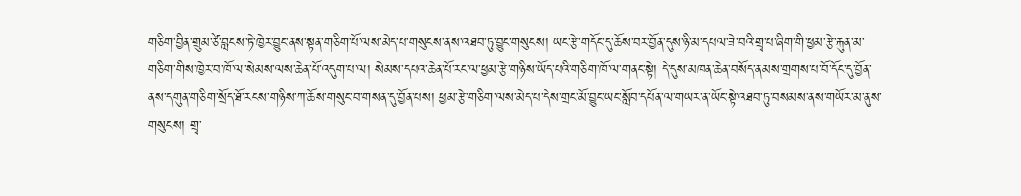གཅིག་བྱིན་གྲུམ་ཙེ་བླངས་ཏེ་ཁྱེར་བྱུང་ནས་སྟན་གཅིག་པོ་ལས་མེད་པ་གསུངས་ནས་འཐབ་ཏུ་བྱུང་གསུངས། ཡང་རྩེ་གདོང་དུ་ཆོས་བར་བྱོན་དུས་ཉི་མ་དཔལ་ཟེ་བའི་གྲྭ་པ་ཞིག་གི་ཕྱམ་རྩེ་རྐུན་མ་གཅིག་གིས་ཁྱེར་བ་ཁོ་ལ་སེམས་ལས་ཆེན་པོ་འདུག་པ་ལ། སེམས་དཔའ་ཆེན་པོ་རང་ལ་ཕྱམ་རྩེ་གཉིས་ཡོད་པའི་གཅིག་ཁོ་ལ་གནང་སྟེ། དེ་དུས་མཁན་ཆེན་བསོད་ནམས་གྲགས་པ་བོ་དོང་དུ་བྱོན་ནས་དགུན་གཅིག་སྲོད་ཐོ་རངས་གཉིས་ཀ་ཆོས་གསུང་བ་གསན་དུ་བྱོན་པས། ཕྱམ་རྩེ་གཅིག་ལས་མེད་པ་དེས་གྲང་མོ་བྱུང་ཡང་སློབ་དཔོན་ལ་གཡར་ན་ཡོང་སྟེ་འཐབ་ཏུ་བསམས་ནས་གཡོར་མ་ནུས་གསུངས། གྲྭ་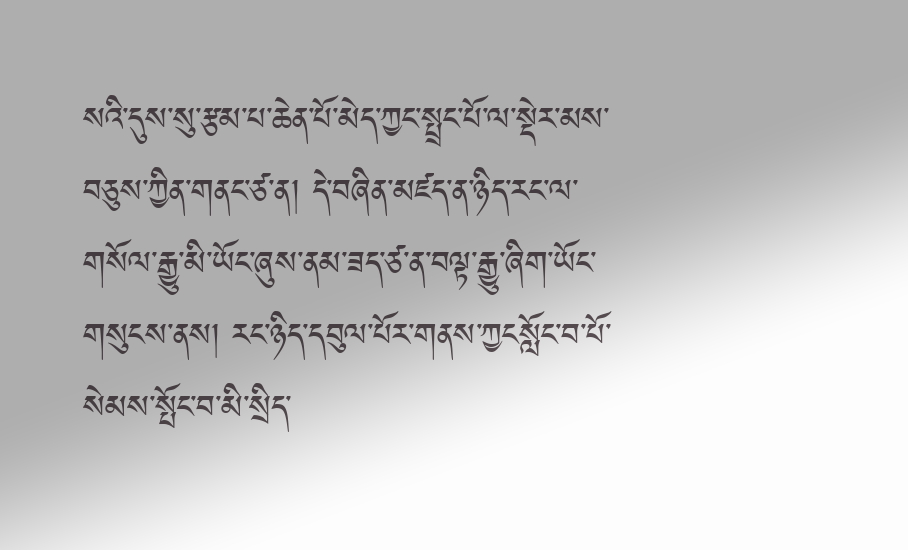སའི་དུས་སུ་རྩམ་པ་ཆེན་པོ་མེད་ཀྱང་སྤྲང་པོ་ལ་སྡེར་མས་བཅུས་ཀྱིན་གནང་ཙ་ན། དེ་བཞིན་མཛད་ན་ཉིད་རང་ལ་གསོལ་རྒྱུ་མི་ཡོང་ཞུས་ནམ་ཟད་ཙ་ན་བལྟ་རྒྱུ་ཞིག་ཡོང་གསུངས་ནས། རང་ཉིད་དབུལ་པོར་གནས་ཀྱངསློང་བ་པོ་སེམས་སྤོང་བ་མི་སྲིད་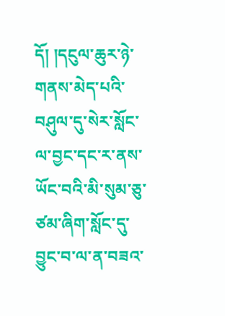དོ། །དངུལ་ཆུར་ཉེ་གནས་མེད་པའི་བཤུལ་དུ་སེར་སློང་ལ་བྱང་དང་ར་ནས་ཡོང་བའི་མི་སུམ་ཅུ་ཙམ་ཞིག་སློང་དུ་བྱུང་བ་ལ་ན་བཟའ་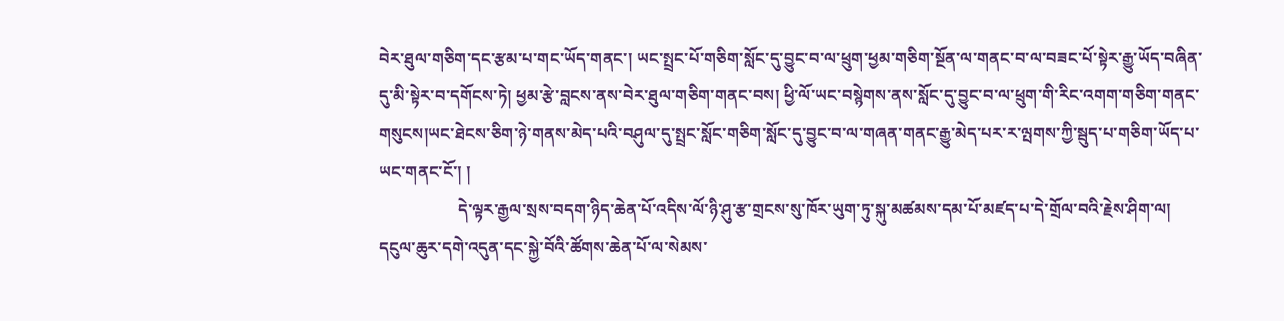བེར་ཐུལ་གཅིག་དང་རྩམ་པ་གང་ཡོད་གནང་། ཡང་སྤྲང་པོ་གཅིག་སློང་དུ་བྱུང་བ་ལ་ཕྲུག་ཕྱམ་གཅིག་སྔོན་ལ་གནང་བ་ལ་བཟང་པོ་སྟེར་རྒྱུ་ཡོད་བཞིན་དུ་མི་སྟེར་བ་དགོངས་ཏེ། ཕྱམ་རྩེ་བླངས་ནས་བེར་ཐུལ་གཅིག་གནང་བས། ཕྱི་ལོ་ཡང་བསྙེགས་ནས་སློང་དུ་བྱུང་བ་ལ་ཕྲུག་གི་རིང་འགག་གཅིག་གནང་གསུངས།ཡང་ཐེངས་ཅིག་ཉེ་གནས་མེད་པའི་བཤུལ་དུ་སྤྲང་སློང་གཅིག་སློང་དུ་བྱུང་བ་ལ་གཞན་གནང་རྒྱུ་མེད་པར་ར་ལྤགས་ཀྱི་སྦུད་པ་གཅིག་ཡོད་པ་ཡང་གནང་ངོ་། །
                   དེ་ལྟར་རྒྱལ་སྲས་བདག་ཉིད་ཆེན་པོ་འདིས་ལོ་ཉི་ཤུ་རྩ་གྲངས་སུ་ཁོར་ཡུག་ཏུ་སྐུ་མཚམས་དམ་པོ་མཛད་པ་དེ་གྲོལ་བའི་རྗེས་ཤིག་ལ། དངུལ་ཆུར་དགེ་འདུན་དང་སྐྱེ་བོའི་ཚོགས་ཆེན་པོ་ལ་སེམས་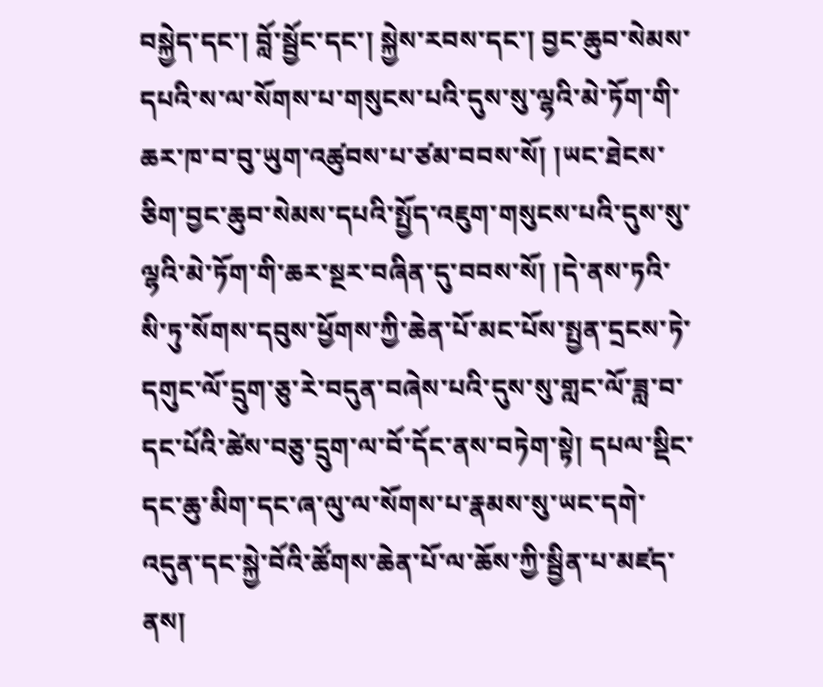བསྐྱེད་དང་། བློ་སྦྱོང་དང་། སྐྱེས་རབས་དང་། བྱང་ཆུབ་སེམས་དཔའི་ས་ལ་སོགས་པ་གསུངས་པའི་དུས་སུ་ལྷའི་མེ་ཏོག་གི་ཆར་ཁ་བ་བུ་ཡུག་འཚུབས་པ་ཙམ་བབས་སོ། །ཡང་ཐེངས་ཅིག་བྱང་ཆུབ་སེམས་དཔའི་སྤྱོད་འཇུག་གསུངས་པའི་དུས་སུ་ལྷའི་མེ་ཏོག་གི་ཆར་སྔར་བཞིན་དུ་བབས་སོ། །དེ་ནས་ཏའི་སི་ཏུ་སོགས་དབུས་ཕྱོགས་ཀྱི་ཆེན་པོ་མང་པོས་སྤྱན་དྲངས་ཏེ་དགུང་ལོ་དྲུག་ཅུ་རེ་བདུན་བཞེས་པའི་དུས་སུ་གླང་ལོ་ཟླ་བ་དང་པོའི་ཚེས་བཅུ་དྲུག་ལ་བོ་དོང་ནས་བཏེག་སྟེ། དཔལ་སྡིང་དང་ཆུ་མིག་དང་ཞ་ལུ་ལ་སོགས་པ་རྣམས་སུ་ཡང་དགེ་འདུན་དང་སྐྱེ་བོའི་ཚོགས་ཆེན་པོ་ལ་ཆོས་ཀྱི་སྦྱིན་པ་མཛད་ནས།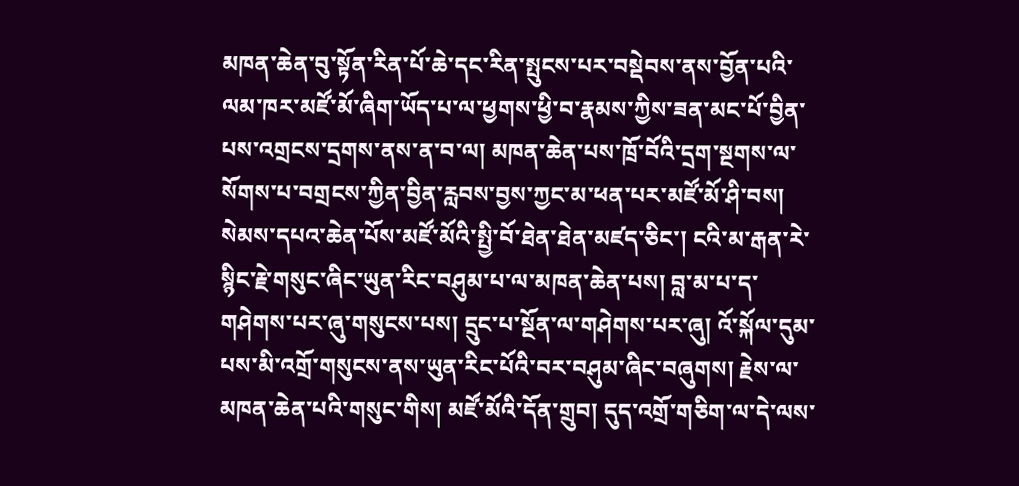མཁན་ཆེན་བུ་སྟོན་རིན་པོ་ཆེ་དང་རིན་སྤུངས་པར་བསྡེབས་ནས་བྱོན་པའི་ལམ་ཁར་མཛོ་མོ་ཞིག་ཡོད་པ་ལ་ཕྱགས་ཕྱི་བ་རྣམས་ཀྱིས་ཟན་མང་པོ་བྱིན་པས་འགྲངས་དྲགས་ནས་ན་བ་ལ། མཁན་ཆེན་པས་ཁྲོ་བོའི་དྲག་སྔགས་ལ་སོགས་པ་བགྲངས་ཀྱིན་བྱིན་རླབས་བྱས་ཀྱང་མ་ཕན་པར་མཛོ་མོ་ཤི་བས། སེམས་དཔའ་ཆེན་པོས་མཛོ་མོའི་སྤྱི་བོ་ཐེན་ཐེན་མཛད་ཅིང་། ངའི་མ་རྒན་རེ་སྙིང་རྗེ་གསུང་ཞིང་ཡུན་རིང་བཤུམ་པ་ལ་མཁན་ཆེན་པས། བླ་མ་པ་ད་གཤེགས་པར་ཞུ་གསུངས་པས། དྲུང་པ་སྔོན་ལ་གཤེགས་པར་ཞུ། འོ་སྐོལ་དུམ་པས་མི་འགྲོ་གསུངས་ནས་ཡུན་རིང་པོའི་བར་བཤུམ་ཞིང་བཞུགས། རྗེས་ལ་མཁན་ཆེན་པའི་གསུང་གིས། མཛོ་མོའི་དོན་གྲུབ། དུད་འགྲོ་གཅིག་ལ་དེ་ལས་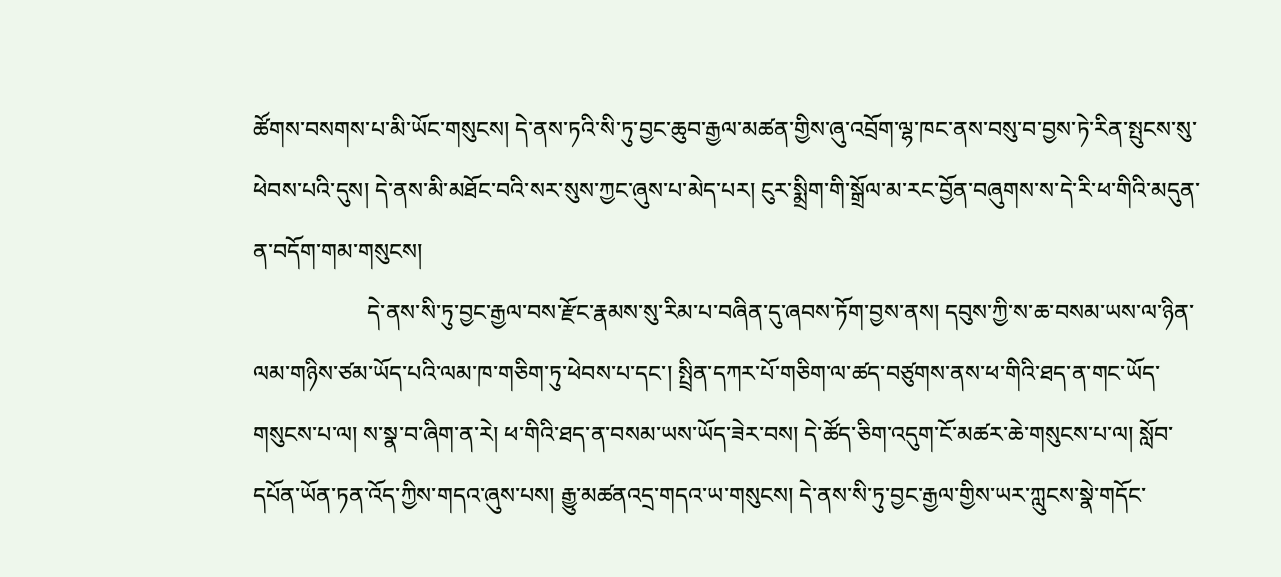ཚོགས་བསགས་པ་མི་ཡོང་གསུངས། དེ་ནས་ཏའི་སི་ཏུ་བྱང་ཆུབ་རྒྱལ་མཚན་གྱིས་ཞུ་འབྲོག་ལྷ་ཁང་ནས་བསུ་བ་བྱས་ཏེ་རིན་སྤུངས་སུ་ཕེབས་པའི་དུས། དེ་ནས་མི་མཐོང་བའི་སར་སུས་ཀྱང་ཞུས་པ་མེད་པར། ངུར་སྨྲིག་གི་སྒྲོལ་མ་རང་བྱོན་བཞུགས་ས་དེ་རི་ཕ་གིའི་མདུན་ན་བདོག་གམ་གསུངས།
                    དེ་ནས་སི་ཏུ་བྱང་རྒྱལ་བས་རྫོང་རྣམས་སུ་རིམ་པ་བཞིན་དུ་ཞབས་ཏོག་བྱས་ནས། དབུས་ཀྱི་ས་ཆ་བསམ་ཡས་ལ་ཉིན་ལམ་གཉིས་ཙམ་ཡོད་པའི་ལམ་ཁ་གཅིག་ཏུ་ཕེབས་པ་དང་། སྤྲིན་དཀར་པོ་གཅིག་ལ་ཚད་བཙུགས་ནས་ཕ་གིའི་ཐད་ན་གང་ཡོད་གསུངས་པ་ལ། ས་སྣ་བ་ཞིག་ན་རེ། ཕ་གིའི་ཐད་ན་བསམ་ཡས་ཡོད་ཟེར་བས། དེ་ཚོད་ཅིག་འདུག་ངོ་མཚར་ཆེ་གསུངས་པ་ལ། སློབ་དཔོན་ཡོན་ཏན་འོད་ཀྱིས་གདའ་ཞུས་པས། རྒྱུ་མཚནའདྲ་གདའ་ཡ་གསུངས། དེ་ནས་སི་ཏུ་བྱང་རྒྱལ་གྱིས་ཡར་ཀླུངས་སྣེ་གདོང་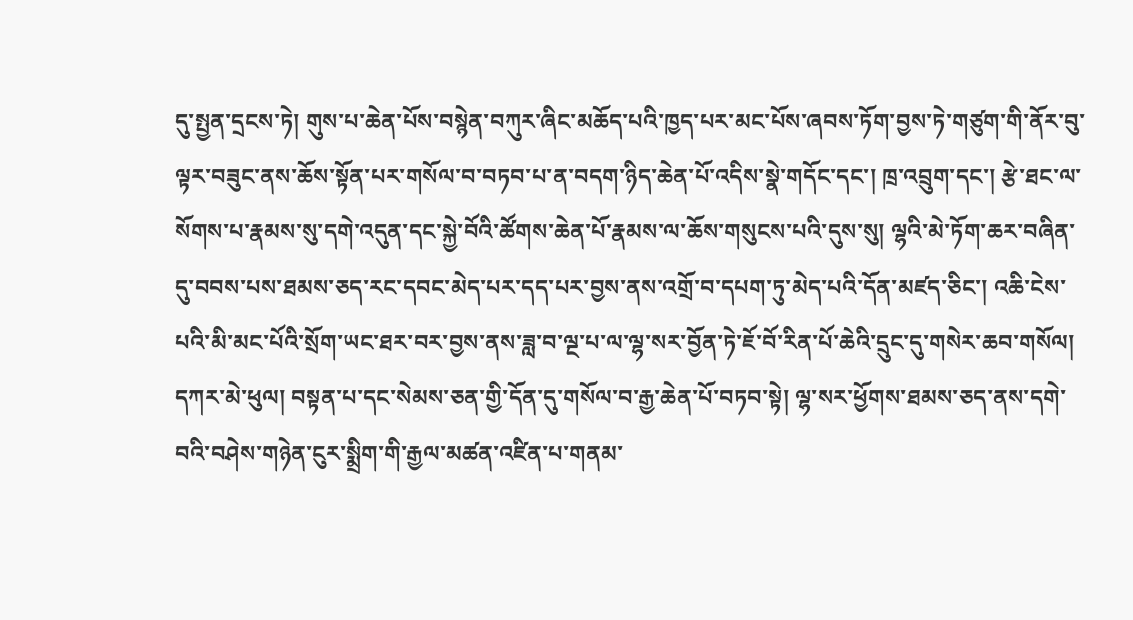དུ་སྤྱན་དྲངས་ཏེ། གུས་པ་ཆེན་པོས་བསྙེན་བཀུར་ཞིང་མཆོད་པའི་ཁྱད་པར་མང་པོས་ཞབས་ཏོག་བྱས་ཏེ་གཙུག་གི་ནོར་བུ་ལྟར་བཟུང་ནས་ཆོས་སྟོན་པར་གསོལ་བ་བཏབ་པ་ན་བདག་ཉིད་ཆེན་པོ་འདིས་སྣེ་གདོང་དང་། ཁྲ་འབྲུག་དང་། རྩེ་ཐང་ལ་སོགས་པ་རྣམས་སུ་དགེ་འདུན་དང་སྐྱེ་བོའི་ཚོགས་ཆེན་པོ་རྣམས་ལ་ཆོས་གསུངས་པའི་དུས་སུ། ལྷའི་མེ་ཏོག་ཆར་བཞིན་དུ་བབས་པས་ཐམས་ཅད་རང་དབང་མེད་པར་དད་པར་བྱས་ནས་འགྲོ་བ་དཔག་ཏུ་མེད་པའི་དོན་མཛད་ཅིང་། འཆི་ངེས་པའི་མི་མང་པོའི་སྲོག་ཡང་ཐར་བར་བྱས་ནས་ཟླ་བ་ལྔ་པ་ལ་ལྷ་སར་བྱོན་ཏེ་ཇོ་བོ་རིན་པོ་ཆེའི་དྲུང་དུ་གསེར་ཆབ་གསོལ། དཀར་མེ་ཕུལ། བསྟན་པ་དང་སེམས་ཅན་གྱི་དོན་དུ་གསོལ་བ་རྒྱ་ཆེན་པོ་བཏབ་སྟེ། ལྷ་སར་ཕྱོགས་ཐམས་ཅད་ནས་དགེ་བའི་བཤེས་གཉེན་ངུར་སྨྲིག་གི་རྒྱལ་མཚན་འཛིན་པ་གནམ་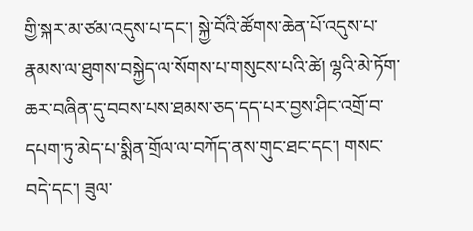གྱི་སྐར་མ་ཙམ་འདུས་པ་དང་། སྐྱེ་བོའི་ཚོགས་ཆེན་པོ་འདུས་པ་རྣམས་ལ་ཐུགས་བསྐྱེད་ལ་སོགས་པ་གསུངས་པའི་ཚེ། ལྷའི་མེ་ཏོག་ཆར་བཞིན་དུ་བབས་པས་ཐམས་ཅད་དད་པར་བྱས་ཤིང་འགྲོ་བ་དཔག་ཏུ་མེད་པ་སྨིན་གྲོལ་ལ་བཀོད་ནས་གུང་ཐང་དང་། གསང་བདེ་དང་། ཟུལ་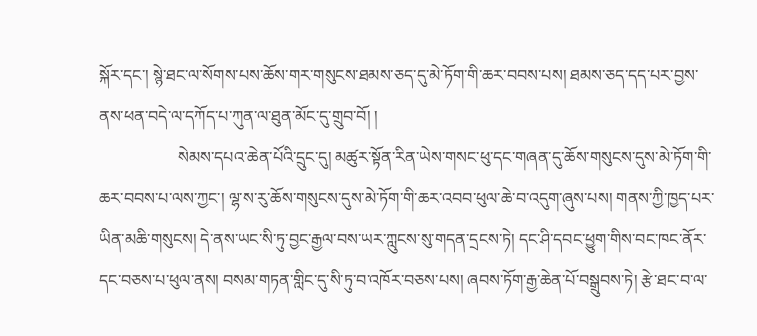སྐོར་དང་། སྙེ་ཐང་ལ་སོགས་པས་ཆོས་གར་གསུངས་ཐམས་ཅད་དུ་མེ་ཏོག་གི་ཆར་བབས་པས། ཐམས་ཅད་དད་པར་བྱས་ནས་ཕན་བདེ་ལ་དཀོད་པ་ཀུན་ལ་ཐུན་མོང་དུ་གྲུབ་བོ། །
                   སེམས་དཔའ་ཆེན་པོའི་དྲུང་དུ། མཚུར་སྟོན་རིན་ཡེས་གསང་ཕུ་དང་གཞན་དུ་ཆོས་གསུངས་དུས་མེ་ཏོག་གི་ཆར་བབས་པ་ལས་ཀྱང་། ལྷ་ས་རུ་ཆོས་གསུངས་དུས་མེ་ཏོག་གི་ཆར་འབབ་ཕུལ་ཆེ་བ་འདུག་ཞུས་པས། གནས་ཀྱི་ཁྱད་པར་ཡིན་མཆི་གསུངས། དེ་ནས་ཡང་སི་ཏུ་བྱང་རྒྱལ་བས་ཡར་ཀླུངས་སུ་གདན་དྲངས་ཏེ། དང་ཤི་དབང་ཕྱུག་གིས་བང་ཁང་ནོར་དང་བཅས་པ་ཕུལ་ནས། བསམ་གཏན་གླིང་དུ་སི་ཏུ་བ་འཁོར་བཅས་པས། ཞབས་ཏོག་རྒྱ་ཆེན་པོ་བསྒྲུབས་ཏེ། རྩེ་ཐང་བ་ལ་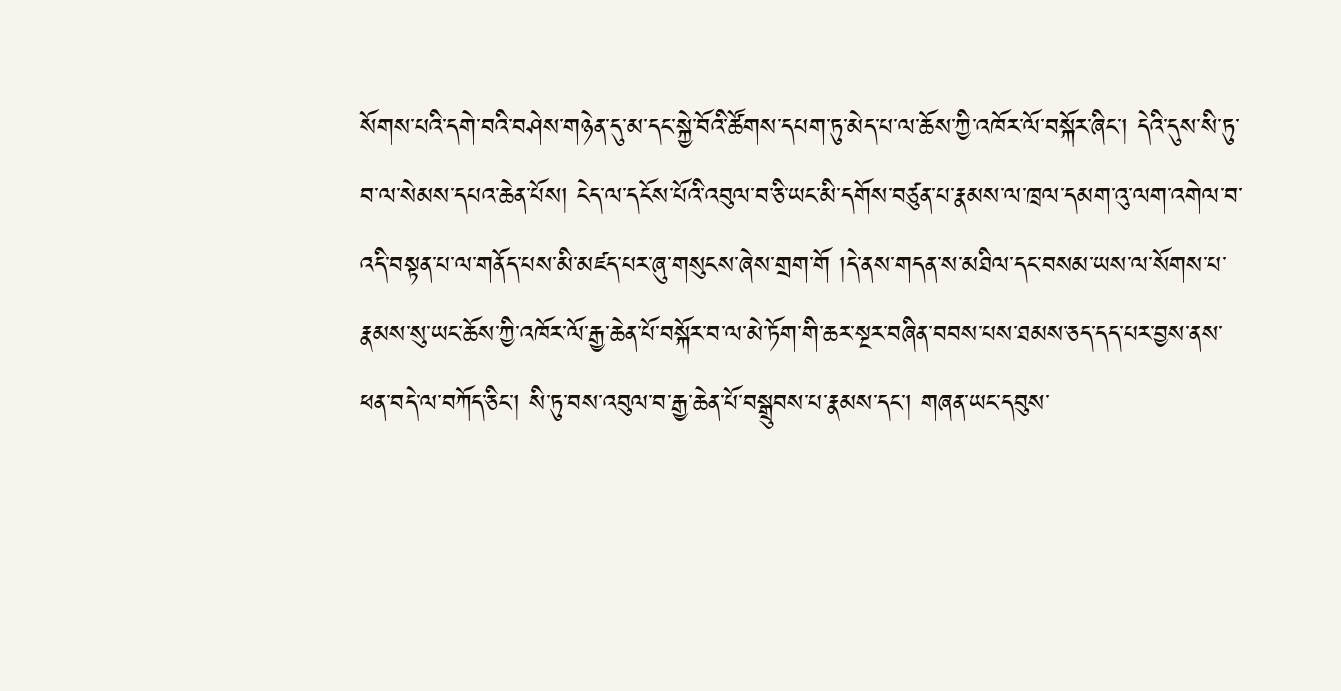སོགས་པའི་དགེ་བའི་བཤེས་གཉེན་དུ་མ་དང་སྐྱེ་བོའི་ཚོགས་དཔག་ཏུ་མེད་པ་ལ་ཆོས་ཀྱི་འཁོར་ལོ་བསྐོར་ཞིང་། དེའི་དུས་སི་ཏུ་བ་ལ་སེམས་དཔའ་ཆེན་པོས། ངེད་ལ་དངོས་པོའི་འབུལ་བ་ཅི་ཡང་མི་དགོས་བཙུན་པ་རྣམས་ལ་ཁྲལ་དམག་འུ་ལག་འགེལ་བ་འདི་བསྟན་པ་ལ་གནོད་པས་མི་མཛད་པར་ཞུ་གསུངས་ཞེས་གྲག་གོ །དེ་ནས་གདན་ས་མཐིལ་དང་བསམ་ཡས་ལ་སོགས་པ་རྣམས་སུ་ཡང་ཆོས་ཀྱི་འཁོར་ལོ་རྒྱ་ཆེན་པོ་བསྐོར་བ་ལ་མེ་ཏོག་གི་ཆར་སྔར་བཞིན་བབས་པས་ཐམས་ཅད་དད་པར་བྱས་ནས་ཕན་བདེ་ལ་བཀོད་ཅིང་། སི་ཏུ་བས་འབུལ་བ་རྒྱ་ཆེན་པོ་བསྒྲུབས་པ་རྣམས་དང་། གཞན་ཡང་དབུས་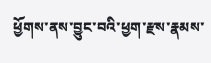ཕྱོགས་ནས་བྱུང་བའི་ཕྱག་རྫས་རྣམས་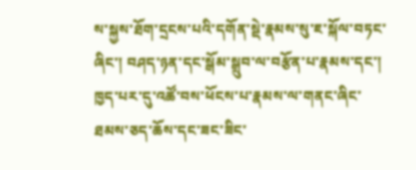ས་སྐྱས་ཐོག་དྲངས་པའི་དགོན་སྡེ་རྣམས་སུ་ཇ་སྐོལ་བཏང་ཞིང་། བཤད་ཉན་དང་སྒོམ་སྒྲུབ་ལ་བརྩོན་པ་རྣམས་དང་། ཁྱད་པར་དུ་འཚོ་བས་ཕོངས་པ་རྣམས་ལ་གནང་ཞིང་ཐམས་ཅད་ཆོས་དང་ཟང་ཟིང་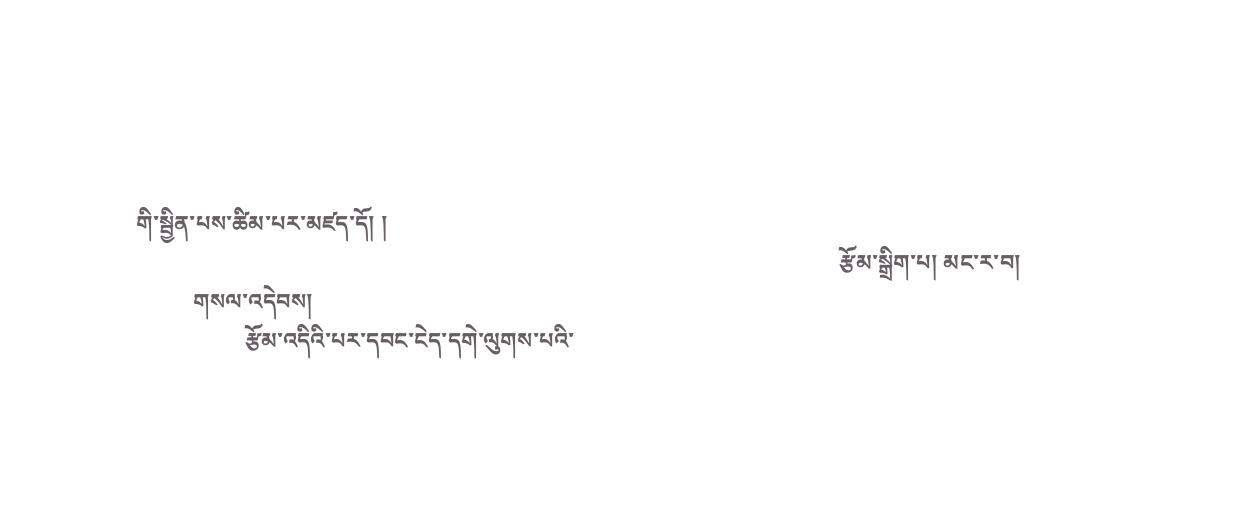གི་སྦྱིན་པས་ཚིམ་པར་མཛད་དོ། །
                                                                                                                           རྩོམ་སྒྲིག་པ། མང་ར་བ།
          གསལ་འདེབས།
                   རྩོམ་འདིའི་པར་དབང་ངེད་དགེ་ལུགས་པའི་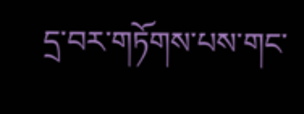དྲ་བར་གཏོགས་པས་གང་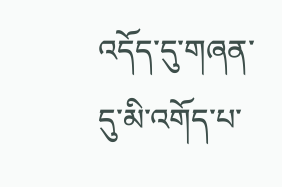འདོད་དུ་གཞན་དུ་མི་འགོད་པ་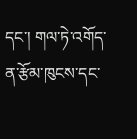དང་། གལ་ཏེ་འགོད་ན་རྩོམ་ཁུངས་དང་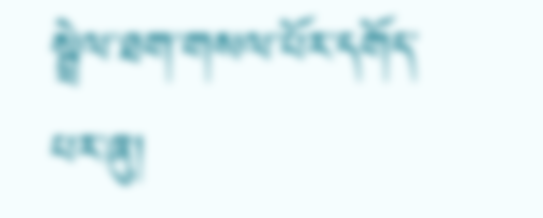སྦྲེལ་ཐག་གསལ་པོར་དགོད་པར་ཞུ།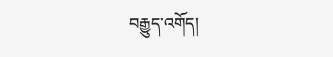བརྒྱུད་འགོད།